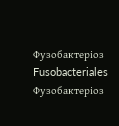Фузобактеріоз
Fusobacteriales
Фузобактеріоз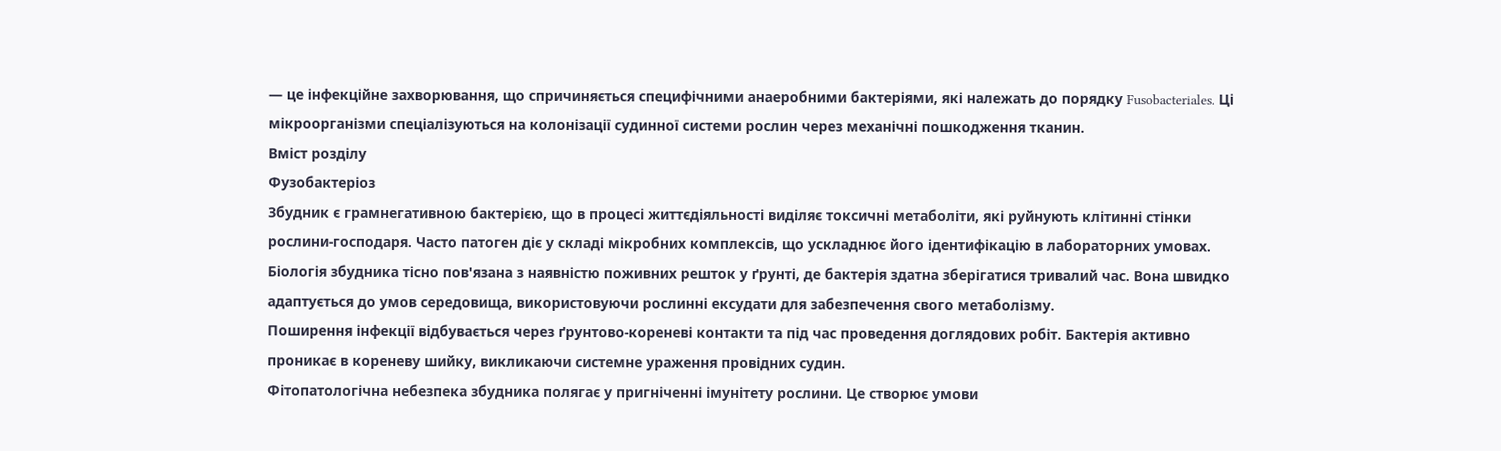— це інфекційне захворювання, що спричиняється специфічними анаеробними бактеріями, які належать до порядку Fusobacteriales. Ці мікроорганізми спеціалізуються на колонізації судинної системи рослин через механічні пошкодження тканин.
Вміст розділу
Фузобактеріоз
Збудник є грамнегативною бактерією, що в процесі життєдіяльності виділяє токсичні метаболіти, які руйнують клітинні стінки рослини-господаря. Часто патоген діє у складі мікробних комплексів, що ускладнює його ідентифікацію в лабораторних умовах.
Біологія збудника тісно пов'язана з наявністю поживних решток у ґрунті, де бактерія здатна зберігатися тривалий час. Вона швидко адаптується до умов середовища, використовуючи рослинні ексудати для забезпечення свого метаболізму.
Поширення інфекції відбувається через ґрунтово-кореневі контакти та під час проведення доглядових робіт. Бактерія активно проникає в кореневу шийку, викликаючи системне ураження провідних судин.
Фітопатологічна небезпека збудника полягає у пригніченні імунітету рослини. Це створює умови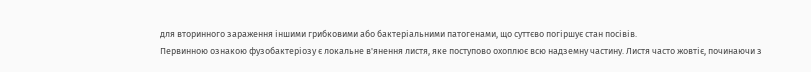для вторинного зараження іншими грибковими або бактеріальними патогенами, що суттєво погіршує стан посівів.
Первинною ознакою фузобактеріозу є локальне в'янення листя, яке поступово охоплює всю надземну частину. Листя часто жовтіє, починаючи з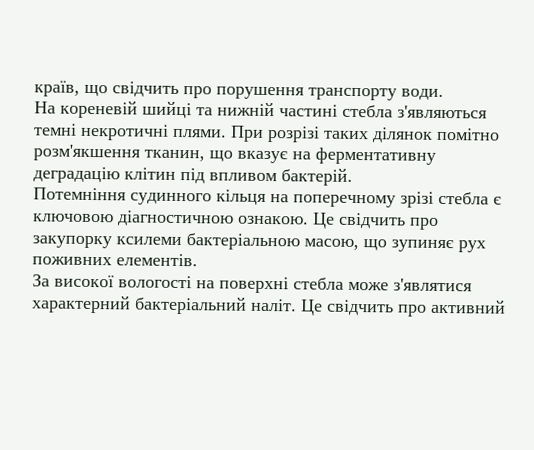країв, що свідчить про порушення транспорту води.
На кореневій шийці та нижній частині стебла з'являються темні некротичні плями. При розрізі таких ділянок помітно розм'якшення тканин, що вказує на ферментативну деградацію клітин під впливом бактерій.
Потемніння судинного кільця на поперечному зрізі стебла є ключовою діагностичною ознакою. Це свідчить про закупорку ксилеми бактеріальною масою, що зупиняє рух поживних елементів.
За високої вологості на поверхні стебла може з'являтися характерний бактеріальний наліт. Це свідчить про активний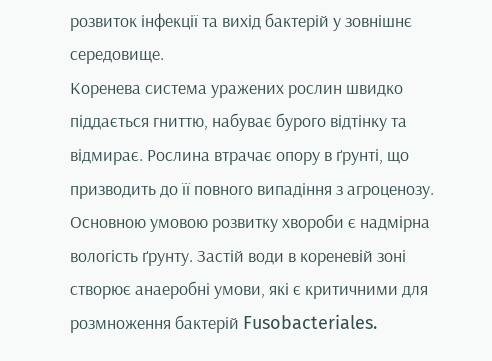розвиток інфекції та вихід бактерій у зовнішнє середовище.
Коренева система уражених рослин швидко піддається гниттю, набуває бурого відтінку та відмирає. Рослина втрачає опору в ґрунті, що призводить до її повного випадіння з агроценозу.
Основною умовою розвитку хвороби є надмірна вологість ґрунту. Застій води в кореневій зоні створює анаеробні умови, які є критичними для розмноження бактерій Fusobacteriales.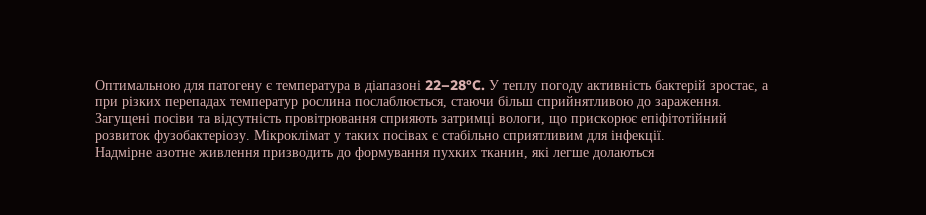Оптимальною для патогену є температура в діапазоні 22–28°C. У теплу погоду активність бактерій зростає, а при різких перепадах температур рослина послаблюється, стаючи більш сприйнятливою до зараження.
Загущені посіви та відсутність провітрювання сприяють затримці вологи, що прискорює епіфітотійний розвиток фузобактеріозу. Мікроклімат у таких посівах є стабільно сприятливим для інфекції.
Надмірне азотне живлення призводить до формування пухких тканин, які легше долаються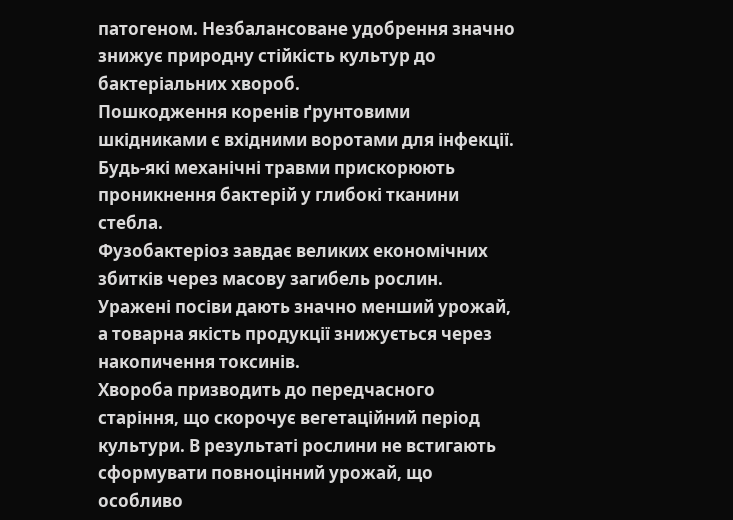патогеном. Незбалансоване удобрення значно знижує природну стійкість культур до бактеріальних хвороб.
Пошкодження коренів ґрунтовими шкідниками є вхідними воротами для інфекції. Будь-які механічні травми прискорюють проникнення бактерій у глибокі тканини стебла.
Фузобактеріоз завдає великих економічних збитків через масову загибель рослин. Уражені посіви дають значно менший урожай, а товарна якість продукції знижується через накопичення токсинів.
Хвороба призводить до передчасного старіння, що скорочує вегетаційний період культури. В результаті рослини не встигають сформувати повноцінний урожай, що особливо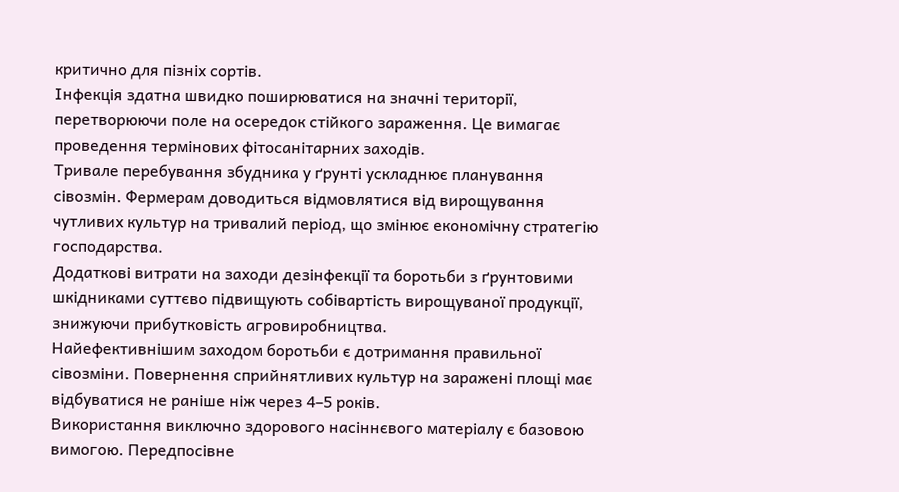критично для пізніх сортів.
Інфекція здатна швидко поширюватися на значні території, перетворюючи поле на осередок стійкого зараження. Це вимагає проведення термінових фітосанітарних заходів.
Тривале перебування збудника у ґрунті ускладнює планування сівозмін. Фермерам доводиться відмовлятися від вирощування чутливих культур на тривалий період, що змінює економічну стратегію господарства.
Додаткові витрати на заходи дезінфекції та боротьби з ґрунтовими шкідниками суттєво підвищують собівартість вирощуваної продукції, знижуючи прибутковість агровиробництва.
Найефективнішим заходом боротьби є дотримання правильної сівозміни. Повернення сприйнятливих культур на заражені площі має відбуватися не раніше ніж через 4–5 років.
Використання виключно здорового насіннєвого матеріалу є базовою вимогою. Передпосівне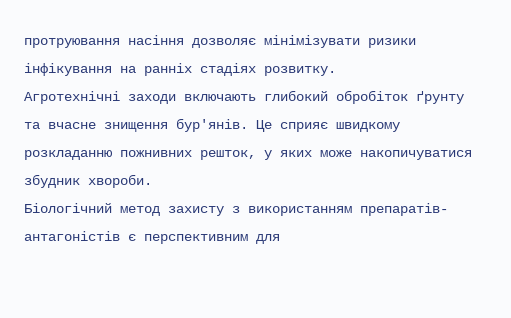протруювання насіння дозволяє мінімізувати ризики інфікування на ранніх стадіях розвитку.
Агротехнічні заходи включають глибокий обробіток ґрунту та вчасне знищення бур'янів. Це сприяє швидкому розкладанню пожнивних решток, у яких може накопичуватися збудник хвороби.
Біологічний метод захисту з використанням препаратів-антагоністів є перспективним для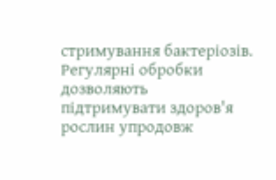стримування бактеріозів. Регулярні обробки дозволяють підтримувати здоров'я рослин упродовж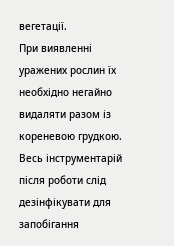вегетації.
При виявленні уражених рослин їх необхідно негайно видаляти разом із кореневою грудкою. Весь інструментарій після роботи слід дезінфікувати для запобігання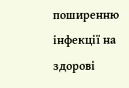поширенню інфекції на здорові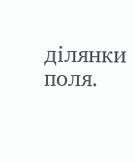ділянки поля.